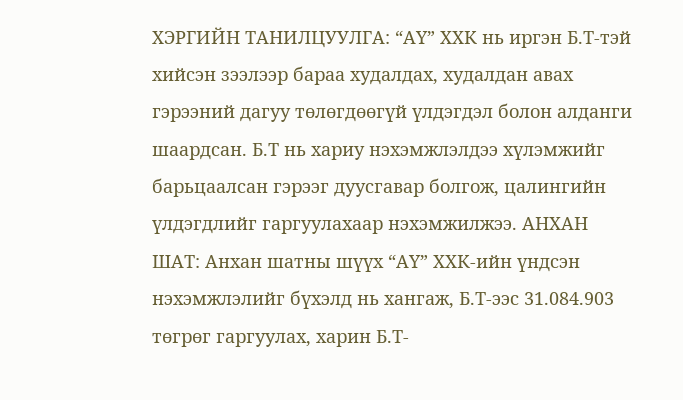ХЭРГИЙН ТАНИЛЦУУЛГА: “АҮ” ХХК нь иргэн Б.Т-тэй хийсэн зээлээр бараа худалдах, худалдан авах гэрээний дагуу төлөгдөөгүй үлдэгдэл болон алданги шаардсан. Б.Т нь хариу нэхэмжлэлдээ хүлэмжийг барьцаалсан гэрээг дуусгавар болгож, цалингийн үлдэгдлийг гаргуулахаар нэхэмжилжээ. АНХАН ШАТ: Анхан шатны шүүх “АҮ” ХХК-ийн үндсэн нэхэмжлэлийг бүхэлд нь хангаж, Б.Т-ээс 31.084.903 төгрөг гаргуулах, харин Б.Т-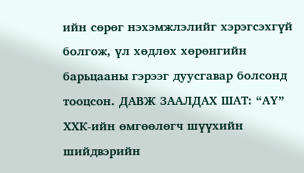ийн сөрөг нэхэмжлэлийг хэрэгсэхгүй болгож, үл хөдлөх хөрөнгийн барьцааны гэрээг дуусгавар болсонд тооцсон. ДАВЖ ЗААЛДАХ ШАТ: “АҮ” ХХК-ийн өмгөөлөгч шүүхийн шийдвэрийн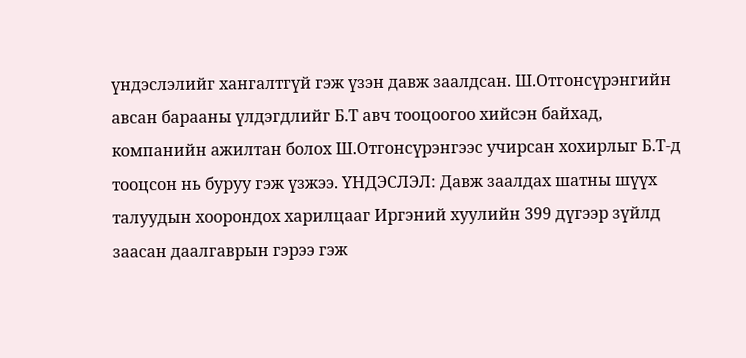үндэслэлийг хангалтгүй гэж үзэн давж заалдсан. Ш.Отгонсүрэнгийн авсан барааны үлдэгдлийг Б.Т авч тооцоогоо хийсэн байхад, компанийн ажилтан болох Ш.Отгонсүрэнгээс учирсан хохирлыг Б.Т-д тооцсон нь буруу гэж үзжээ. ҮНДЭСЛЭЛ: Давж заалдах шатны шүүх талуудын хоорондох харилцааг Иргэний хуулийн 399 дүгээр зүйлд заасан даалгаврын гэрээ гэж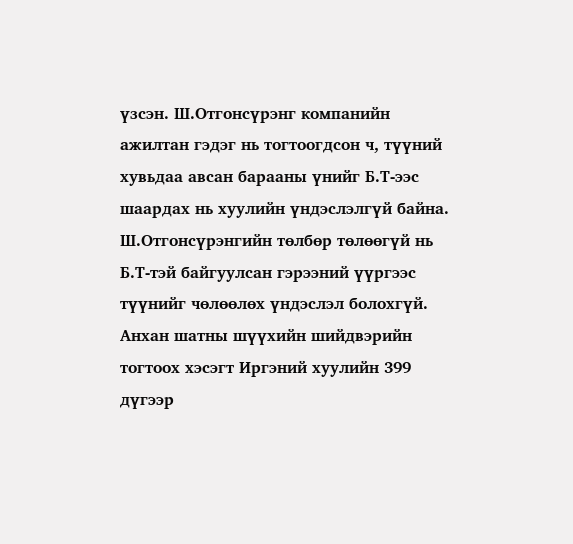үзсэн. Ш.Отгонсүрэнг компанийн ажилтан гэдэг нь тогтоогдсон ч, түүний хувьдаа авсан барааны үнийг Б.Т-ээс шаардах нь хуулийн үндэслэлгүй байна. Ш.Отгонсүрэнгийн төлбөр төлөөгүй нь Б.Т-тэй байгуулсан гэрээний үүргээс түүнийг чөлөөлөх үндэслэл болохгүй. Анхан шатны шүүхийн шийдвэрийн тогтоох хэсэгт Иргэний хуулийн 399 дүгээр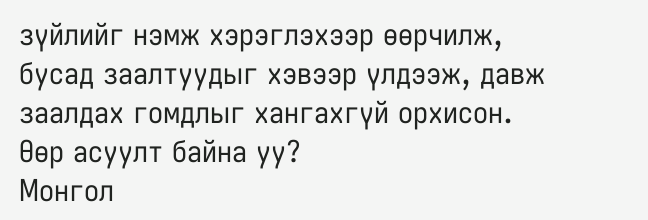зүйлийг нэмж хэрэглэхээр өөрчилж, бусад заалтуудыг хэвээр үлдээж, давж заалдах гомдлыг хангахгүй орхисон.
Өөр асуулт байна уу?
Монгол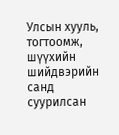Улсын хууль, тогтоомж, шүүхийн шийдвэрийн санд суурилсан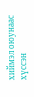хиймэл оюунаас хүссэн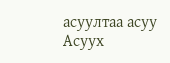асуултаа асуу
Асуух